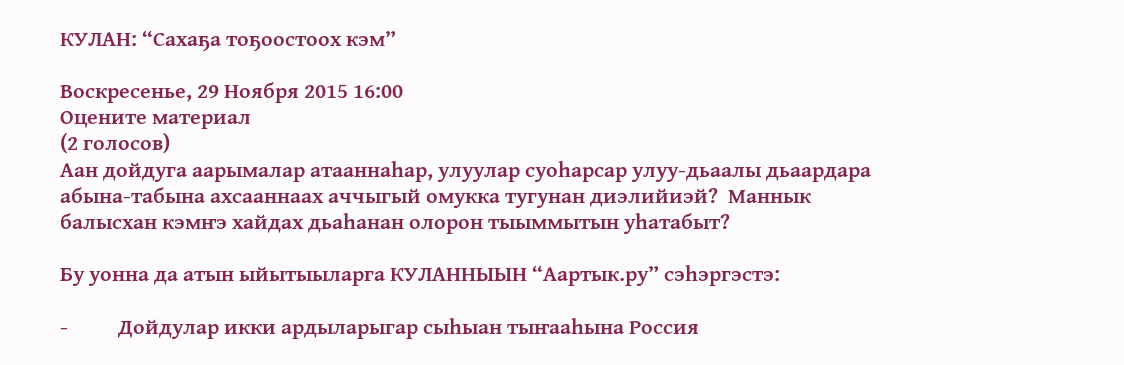КУЛАН: “Сахаҕа тоҕоостоох кэм”

Воскресенье, 29 Ноября 2015 16:00
Оцените материал
(2 голосов)
Аан дойдуга аарымалар атааннаһар, улуулар суоһарсар улуу-дьаалы дьаардара  абына-табына ахсааннаах аччыгый омукка тугунан диэлийиэй?  Маннык балысхан кэмҥэ хайдах дьаһанан олорон тыыммытын уһатабыт?

Бу уонна да атын ыйытыыларга КУЛАННЫЫН “Аартык.ру” сэһэргэстэ:

-          Дойдулар икки ардыларыгар сыһыан тыҥааһына Россия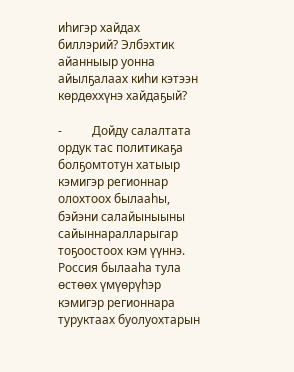иһигэр хайдах биллэрий? Элбэхтик айанныыр уонна айылҕалаах киһи кэтээн көрдөххүнэ хайдаҕый?

-          Дойду салалтата ордук тас политикаҕа болҕомтотун хатыыр кэмигэр регионнар  олохтоох былааһы, бэйэни салайыныыны сайыннаралларыгар тоҕоостоох кэм үүннэ. Россия былааһа тула өстөөх үмүөрүһэр  кэмигэр регионнара туруктаах буолуохтарын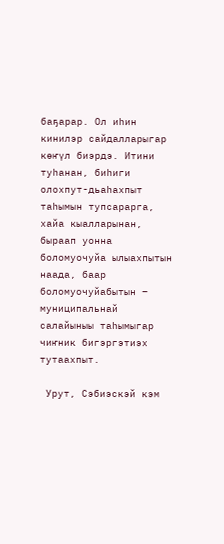баҕарар. Ол иһин  кинилэр сайдалларыгар көҥүл биэрдэ. Итини туһанан, биһиги  олохпут-дьаһахпыт  таһымын тупсарарга, хайа кыалларынан, быраап уонна боломуочуйа ылыахпытын наада, баар боломуочуйабытын – муниципальнай салайыныы таһымыгар чиҥник бигэргэтиэх тутаахпыт.

 Урут, Сэбиэскэй кэм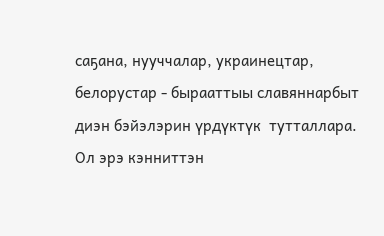саҕана, нууччалар, украинецтар, белорустар - бырааттыы славяннарбыт диэн бэйэлэрин үрдүктүк  тутталлара. Ол эрэ кэнниттэн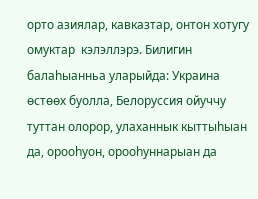орто азиялар, кавказтар, онтон хотугу омуктар  кэлэллэрэ. Билигин балаһыанньа уларыйда: Украина өстөөх буолла, Белоруссия ойуччу туттан олорор, улаханнык кыттыһыан да, орооһуон, орооһуннарыан да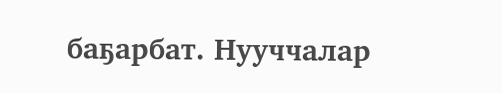баҕарбат. Нууччалар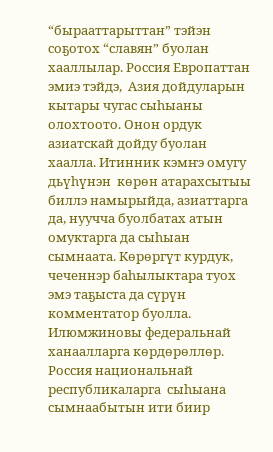“бырааттарыттан” тэйэн соҕотох “славян” буолан хааллылар. Россия Европаттан эмиэ тэйдэ,  Азия дойдуларын кытары чугас сыһыаны олохтоото. Онон ордук азиатскай дойду буолан хаалла. Итинник кэмҥэ омугу дьүһүнэн  көрөн атарахсытыы биллэ намырыйда, азиаттарга да, нуучча буолбатах атын омуктарга да сыһыан сымнаата. Көрөргүт курдук, чеченнэр баһылыктара туох эмэ таҕыста да сүрүн комментатор буолла. Илюмжиновы федеральнай ханаалларга көрдөрөллөр. Россия национальнай республикаларга  сыһыана сымнаабытын ити биир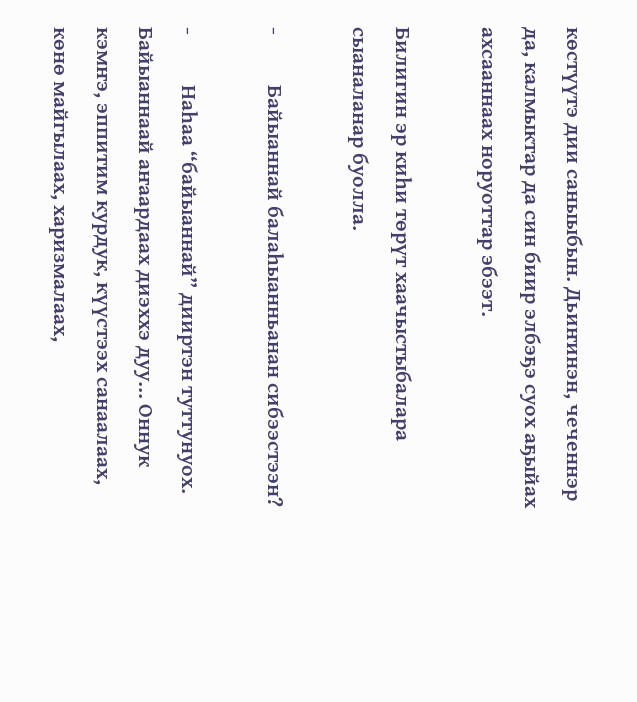көстүүтэ дии саныыбын. Дьиҥинэн, чеченнэр да, калмыктар да син биир элбэҕэ суох аҕыйах ахсааннаах норуоттар эбээт.

Билигин эр киһи төрүт хаачыстыбалара сыаналанар буолла.

-          Байыаннай балаһыанньанан сибээстээн?

-          Наһаа “байыаннай” дииртэн туттунуох. Байыаннаай аҥаардаах диэххэ дуу... Оннук кэмҥэ, эппитим курдук, күүстээх санаалаах, көнө майгылаах, харизмалаах,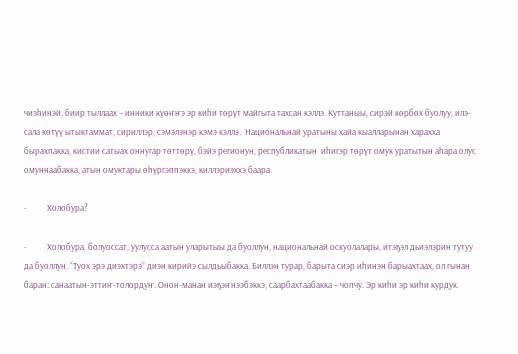чиэһинэй, биир тыллаах – инники күөҥҥэ эр киһи төрүт майгыта тахсан кэллэ. Куттаныы, сирэй көрбөх буолуу, илэ-сала көтүү ытыктаммат, сириллэр, сэмэлэнэр кэмэ кэллэ.  Национальнай уратыны хайа кыалларынан харахха бырахпакка, кистии сатыах оннугар төттөрү, бэйэ регионун, республикатын  иһигэр төрүт омук уратытын аһара олус омуннаабакка, атын омуктары өһүргэппэккэ, киллэриэххэ баара.

-          Холобура?

-          Холобура, болуоссат, уулусса аатын уларытыы да буоллун, национальнай оскуолалары, итэҕэл дьиэлэрин тутуу да буоллун. “Туох эрэ диэхтэрэ” диэн кирийэ сылдьыбакка. Биллэн турар, барыта сиэр иһинэн барыахтаах, ол гынан баран: санаатын-эттиҥ-толордуҥ. Онон-манан иэҕэҥнээбэккэ, саарбахтаабакка – чопчу. Эр киһи эр киһи курдук.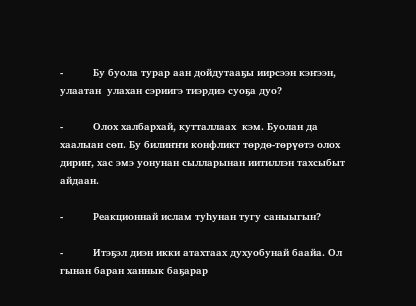-          Бу буола турар аан дойдутааҕы иирсээн кэҥээн, улаатан  улахан сэриигэ тиэрдиэ суоҕа дуо?

-          Олох халбархай, кутталлаах  кэм. Буолан да хаалыан сөп. Бу билиҥҥи конфликт төрдө-төрүөтэ олох дириҥ, хас эмэ уонунан сылларынан иитиллэн тахсыбыт айдаан.

-          Реакционнай ислам туһунан тугу саныыгын?

-          Итэҕэл диэн икки атахтаах духуобунай баайа. Ол гынан баран ханнык баҕарар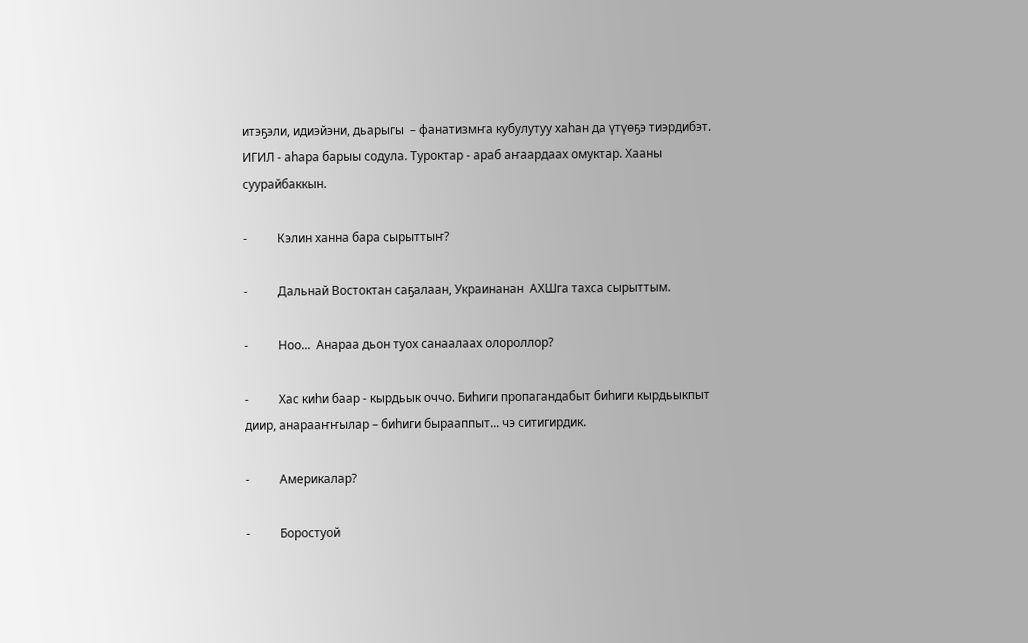итэҕэли, идиэйэни, дьарыгы  – фанатизмҥа кубулутуу хаһан да үтүөҕэ тиэрдибэт. ИГИЛ - аһара барыы содула. Туроктар - араб аҥаардаах омуктар. Хааны суурайбаккын.

-          Кэлин ханна бара сырыттыҥ?

-          Дальнай Востоктан саҕалаан, Украинанан  АХШга тахса сырыттым.

-          Ноо...  Анараа дьон туох санаалаах олороллор?

-          Хас киһи баар - кырдьык оччо. Биһиги пропагандабыт биһиги кырдьыкпыт диир, анарааҥҥылар – биһиги бырааппыт... чэ ситигирдик.

-          Америкалар?

-          Боростуой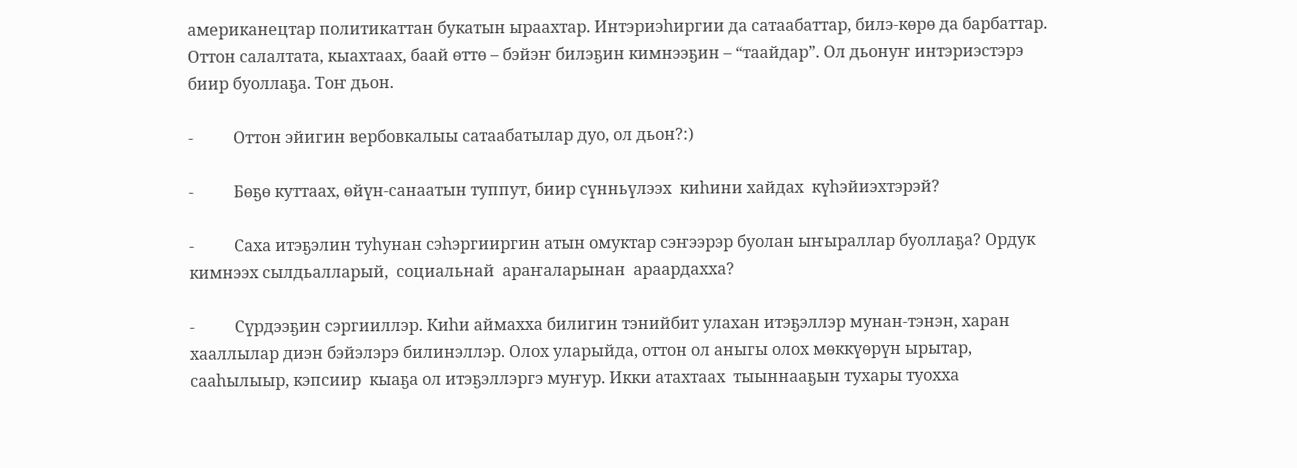американецтар политикаттан букатын ыраахтар. Интэриэһиргии да сатаабаттар, билэ-көрө да барбаттар. Оттон салалтата, кыахтаах, баай өттө – бэйэҥ билэҕин кимнээҕин – “таайдар”. Ол дьонуҥ интэриэстэрэ биир буоллаҕа. Тоҥ дьон.

-          Оттон эйигин вербовкалыы сатаабатылар дуо, ол дьон?:)

-          Бөҕө куттаах, өйүн-санаатын туппут, биир сүнньүлээх  киһини хайдах  күһэйиэхтэрэй?

-          Саха итэҕэлин туһунан сэһэргииргин атын омуктар сэҥээрэр буолан ыҥыраллар буоллаҕа? Ордук кимнээх сылдьалларый,  социальнай  араҥаларынан  араардахха?

-          Сүрдээҕин сэргииллэр. Киһи аймахха билигин тэнийбит улахан итэҕэллэр мунан-тэнэн, харан хааллылар диэн бэйэлэрэ билинэллэр. Олох уларыйда, оттон ол аныгы олох мөккүөрүн ырытар, сааһылыыр, кэпсиир  кыаҕа ол итэҕэллэргэ муҥур. Икки атахтаах  тыыннааҕын тухары туохха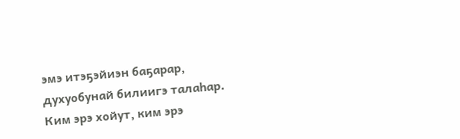эмэ итэҕэйиэн баҕарар, духуобунай билиигэ талаһар. Ким эрэ хойут, ким эрэ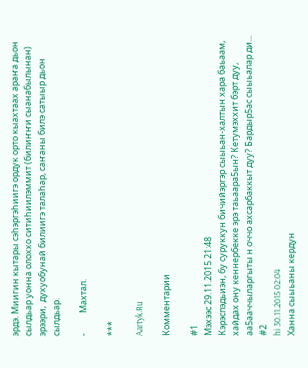эрдэ. Миигин кытары сэһэргэһиигэ ордук орто кыахтаах араҥа дьон сылдьар уонна олоххо ситиһиилэммит (билиҥҥи сыанабылынан)  эрээри,  духуобунай билиигэ талаһар, саҥаны билэ сатыыр дьон сылдьар.

-          Махтал.

***

Aartyk.Ru

Комментарии

#1
Мэхээс 29.11.2015 21:48
Кэрэспэдьиэн, бу суруккун бичийэргэр сыыьан-халтын хара баьаам, хайдах ону кеннербекке эрэ таьаара5ын? Кетумэххит бэрт дуу, аа5ааччыларгыты н оччо ахсарбаккыт дуу? Бардыр5ас сыыьалар ди...
#2
hi 30.11.2015 02:04
Ханна сыыьаны кердун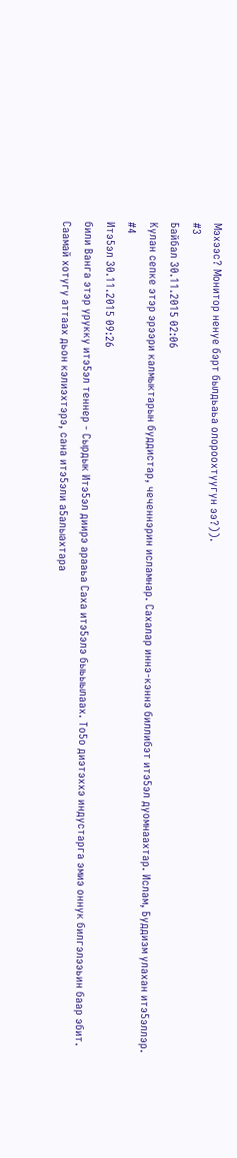Мэхээс? Монитор ненуе бэрт былдьаьа олороохтуугун ээ?)).
#3
Байбал 30.11.2015 02:06
Кулан сепке этэр эрээри калмыктарын буддистар, чеченнэрин исламнар. Сахалар иннэ-кэннэ биллибэт итэ5эл дуомнаахтар. Ислам, Буддизм улахан итэ5эллэр.
#4
Итэ5эл 30.11.2015 09:26
били Ванга этэр урукку итэ5эл теннер - Сырдык Итэ5эл диирэ арааьа Саха итэ5элэ быьыылаах. То5о диэтэххэ индустарга эмиэ оннук билгэлээьин баар эбит. Саамай хотугу аттаах дьон кэлиэхтэрэ, сана итэ5эли а5алыахтара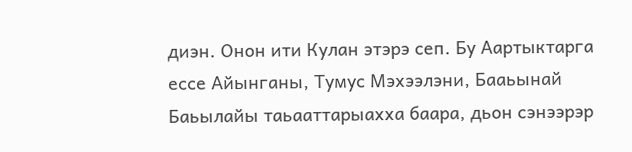диэн. Онон ити Кулан этэрэ сеп. Бу Аартыктарга ессе Айынганы, Тумус Мэхээлэни, Бааьынай Баьылайы таьааттарыахха баара, дьон сэнээрэр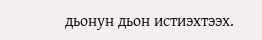дьонун дьон истиэхтээх.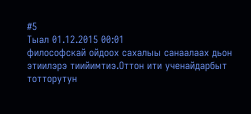#5
Тыал 01.12.2015 00:01
философскай ойдоох сахалыы санаалаах дьон этиилэрэ тиийимтиэ.Оттон ити ученайдарбыт тотторутун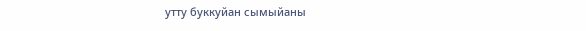утту буккуйан сымыйаны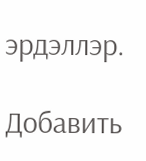эрдэллэр.

Добавить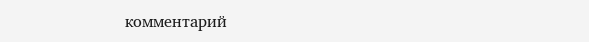комментарий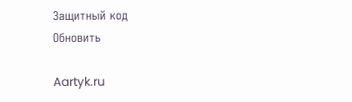Защитный код
Обновить

Aartyk.ru